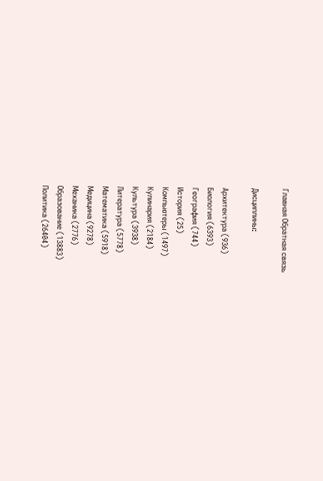Главная Обратная связь

Дисциплины:

Архитектура (936)
Биология (6393)
География (744)
История (25)
Компьютеры (1497)
Кулинария (2184)
Культура (3938)
Литература (5778)
Математика (5918)
Медицина (9278)
Механика (2776)
Образование (13883)
Политика (26404)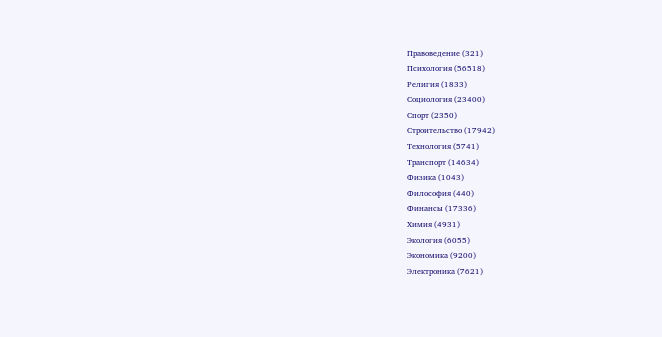Правоведение (321)
Психология (56518)
Религия (1833)
Социология (23400)
Спорт (2350)
Строительство (17942)
Технология (5741)
Транспорт (14634)
Физика (1043)
Философия (440)
Финансы (17336)
Химия (4931)
Экология (6055)
Экономика (9200)
Электроника (7621)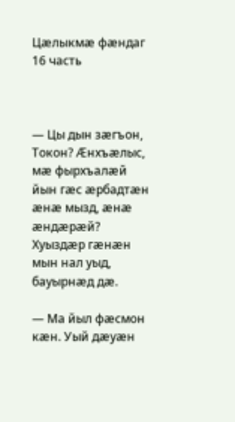Цæлыкмæ фæндаг 16 часть



— Цы дын зæгъон, Токон? Æнхъæлыс, мæ фырхъалæй йын гæс æрбадтæн æнæ мызд, æнæ æндæрæй? Хуыздæр гæнæн мын нал уыд, бауырнæд дæ.

— Ма йыл фæсмон кæн. Уый дæуæн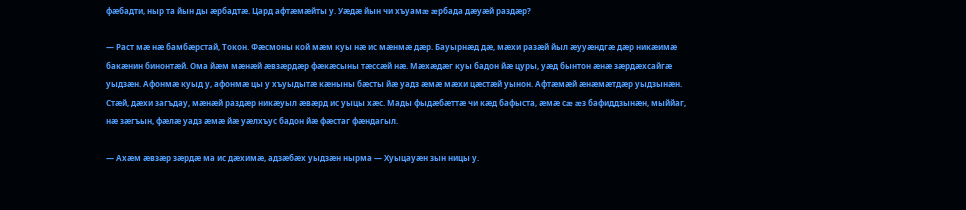фæбадти, ныр та йын ды æрбадтæ. Цард афтæмæйты у. Уæдæ йын чи хъуамæ æрбада дæуæй раздæр?

— Раст мæ нæ бамбæрстай, Токон. Фæсмоны кой мæм куы нæ ис мæнмæ дæр. Бауырнæд дæ, мæхи разæй йыл æууæндгæ дæр никæимæ бакæнин бинонтæй. Ома йæм мæнæй æвзæрдæр фæкæсыны тæссæй нæ. Мæхæдæг куы бадон йæ цуры, уæд бынтон æнæ зæрдæхсайгæ уыдзæн. Афонмæ куыд у, афонмæ цы у хъуыдытæ кæныны бæсты йæ уадз æмæ мæхи цæстæй уынон. Афтæмæй æнæмæтдæр уыдзынæн. Стæй, дæхи загъдау, мæнæй раздæр никæуыл æвæрд ис уыцы хæс. Мады фыдæбæттæ чи кæд бафыста, æмæ сæ æз бафиддзынæн, мыййаг, нæ зæгъын, фæлæ уадз æмæ йæ уæлхъус бадон йæ фæстаг фæндагыл.

— Ахæм æвзæр зæрдæ ма ис дæхимæ, адзæбæх уыдзæн нырма — Хуыцауæн зын ницы у.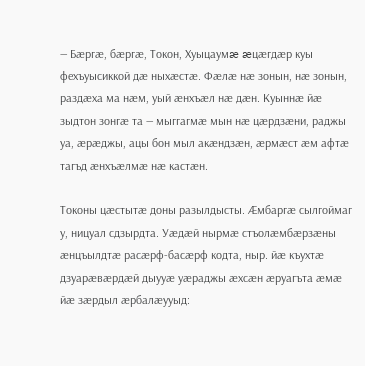— Бæргæ, бæргæ, Токон, Хуыцаумæ æцæгдæр куы фехъуысиккой дæ ныхæстæ. Фæлæ нæ зонын, нæ зонын, раздæха ма нæм, уый æнхъæл нæ дæн. Куыннæ йæ зыдтон зонгæ та — мыггагмæ мын нæ цæрдзæни, раджы уа, æрæджы, ацы бон мыл акæндзæн, æрмæст æм афтæ тагъд æнхъæлмæ нæ кастæн.

Токоны цæстытæ доны разылдысты. Æмбаргæ сылгоймаг у, ницуал сдзырдта. Уæдæй нырмæ стъолæмбæрзæны æнцъылдтæ расæрф-басæрф кодта, ныр. йæ къухтæ дзуарæвæрдæй дыууæ уæраджы æхсæн æруагъта æмæ йæ зæрдыл æрбалæууыд: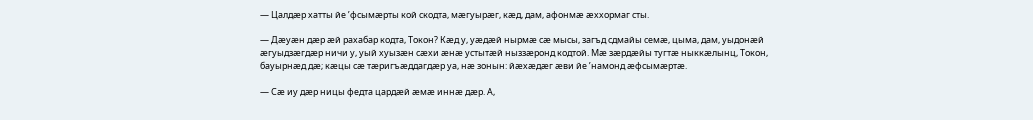— Цалдæр хатты йе ’фсымæрты кой скодта, мæгуырæг, кæд, дам, афонмæ æххормаг сты.

— Дæуæн дæр æй рахабар кодта, Токон? Кæд у, уæдæй нырмæ сæ мысы, загъд сдмайы семæ, цыма, дам, уыдонæй æгуыдзæгдæр ничи у, уый хуызæн сæхи æнæ устытæй ныззæронд кодтой. Мæ зæрдæйы тугтæ ныккæлынц, Токон, бауырнæд дæ; кæцы сæ тæригъæддагдæр уа, нæ зонын: йæхæдæг æви йе ’намонд æфсымæртæ.

— Сæ иу дæр ницы федта цардæй æмæ иннæ дæр. А,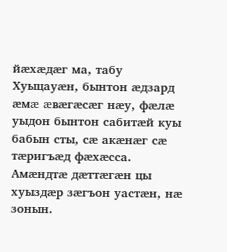йæхæдæг ма, табу Хуыцауæн, бынтон æдзард æмæ æвæгæсæг нæу, фæлæ уыдон бынтон сабитæй куы бабын сты, сæ акæнæг сæ тæригъæд фæхæсса. Амæндтæ дæттæгæн цы хуыздæр зæгъон уастæн, нæ зонын.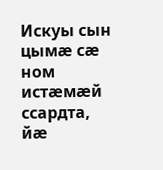Искуы сын цымæ сæ ном истæмæй ссардта, йæ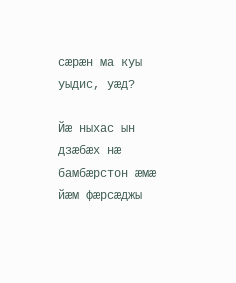сæрæн ма куы уыдис, уæд?

Йæ ныхас ын дзæбæх нæ бамбæрстон æмæ йæм фæрсæджы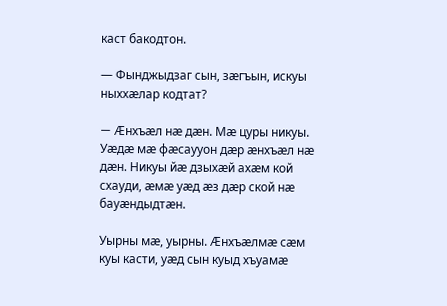каст бакодтон.

— Фынджыдзаг сын, зæгъын, искуы ныххæлар кодтат?

— Æнхъæл нæ дæн. Мæ цуры никуы. Уæдæ мæ фæсаууон дæр æнхъæл нæ дæн. Никуы йæ дзыхæй ахæм кой схауди, æмæ уæд æз дæр ской нæ бауæндыдтæн.

Уырны мæ, уырны. Æнхъæлмæ сæм куы касти, уæд сын куыд хъуамæ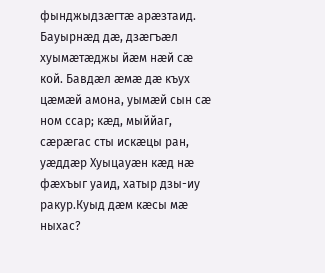фынджыдзæгтæ арæзтаид. Бауырнæд дæ, дзæгъæл хуымæтæджы йæм нæй сæ кой. Бавдæл æмæ дæ къух цæмæй амона, уымæй сын сæ ном ссар; кæд, мыййаг, сæрæгас сты искæцы ран, уæддæр Хуыцауæн кæд нæ фæхъыг уаид, хатыр дзы-иу ракур.Куыд дæм кæсы мæ ныхас?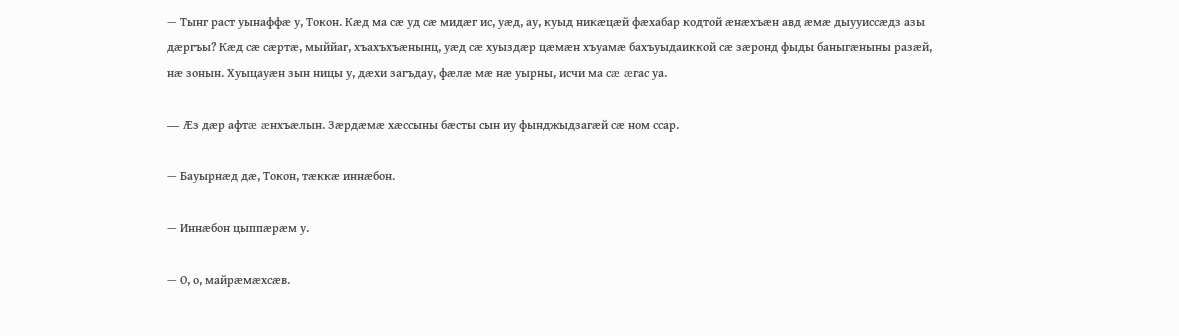— Тынг раст уынаффæ у, Токон. Кæд ма сæ уд сæ мидæг ис, уæд, ау, куыд никæцæй фæхабар кодтой æнæхъæн авд æмæ дыууиссæдз азы дæргъы? Кæд сæ сæртæ, мыййаг, хъахъхъæнынц, уæд сæ хуыздæр цæмæн хъуамæ бахъуыдаиккой сæ зæронд фыды баныгæныны разæй, нæ зонын. Хуыцауæн зын ницы у, дæхи загъдау, фæлæ мæ нæ уырны, исчи ма сæ æгас уа.

— Æз дæр афтæ æнхъæлын. Зæрдæмæ хæссыны бæсты сын иу фынджыдзагæй сæ ном ссар.

— Бауырнæд дæ, Токон, тæккæ иннæбон.

— Иннæбон цыппæрæм у.

— О, о, майрæмæхсæв.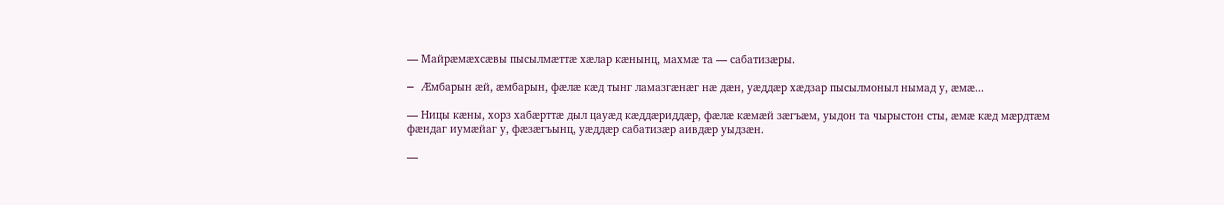— Майрæмæхсæвы пысылмæттæ хæлар кæнынц, махмæ та — сабатизæры.

— Æмбарын æй, æмбарын, фæлæ кæд тынг ламазгæнæг нæ дæн, уæддæр хæдзар пысылмоныл нымад у, æмæ...

— Ницы кæны, хорз хабæрттæ дыл цауæд кæддæриддæр, фæлæ кæмæй зæгъæм, уыдон та чырыстон сты, æмæ кæд мæрдтæм фæндаг иумæйаг у, фæзæгъынц, уæддæр сабатизæр аивдæр уыдзæн.

—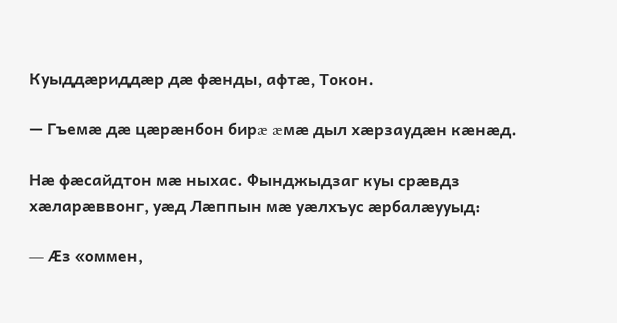Куыддæриддæр дæ фæнды, афтæ, Токон.

— Гъемæ дæ цæрæнбон бирæ æмæ дыл хæрзаудæн кæнæд.

Нæ фæсайдтон мæ ныхас. Фынджыдзаг куы срæвдз хæларæввонг, уæд Лæппын мæ уæлхъус æрбалæууыд:

— Æз «оммен,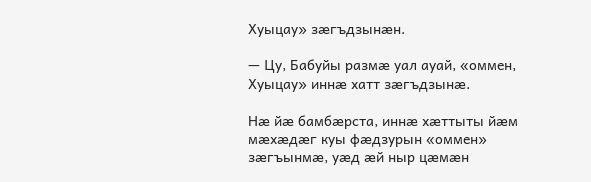Хуыцау» зæгъдзынæн.

— Цу, Бабуйы размæ уал ауай, «оммен, Хуыцау» иннæ хатт зæгъдзынæ.

Нæ йæ бамбæрста, иннæ хæттыты йæм мæхæдæг куы фæдзурын «оммен» зæгъынмæ, уæд æй ныр цæмæн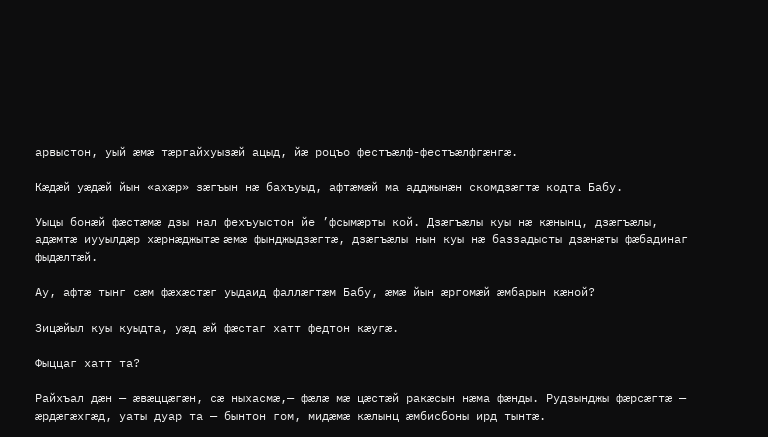арвыстон, уый æмæ тæргайхуызæй ацыд, йæ роцъо фестъæлф-фестъæлфгæнгæ.

Кæдæй уæдæй йын «ахæр» зæгъын нæ бахъуыд, афтæмæй ма адджынæн скомдзæгтæ кодта Бабу.

Уыцы бонæй фæстæмæ дзы нал фехъуыстон йе ’фсымæрты кой. Дзæгъæлы куы нæ кæнынц, дзæгъæлы, адæмтæ иууылдæр хæрнæджытæ æмæ фынджыдзæгтæ, дзæгъæлы нын куы нæ баззадысты дзæнæты фæбадинаг фыдæлтæй.

Ау, афтæ тынг сæм фæхæстæг уыдаид фаллæгтæм Бабу, æмæ йын æргомæй æмбарын кæной?

Зицæйыл куы куыдта, уæд æй фæстаг хатт федтон кæугæ.

Фыццаг хатт та?

Райхъал дæн — æвæццæгæн, сæ ныхасмæ,— фæлæ мæ цæстæй ракæсын нæма фæнды. Рудзынджы фæрсæгтæ — æрдæгæхгæд, уаты дуар та — бынтон гом, мидæмæ кæлынц æмбисбоны ирд тынтæ.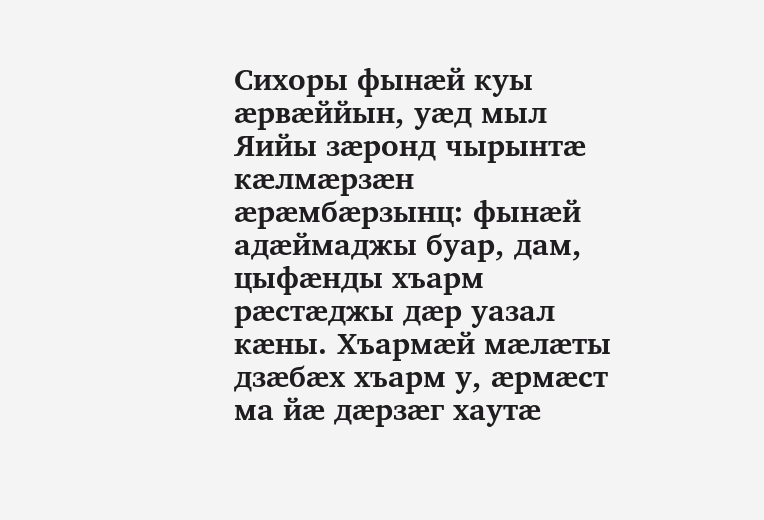Сихоры фынæй куы æрвæййын, уæд мыл Яийы зæронд чырынтæ кæлмæрзæн æрæмбæрзынц: фынæй адæймаджы буар, дам, цыфæнды хъарм рæстæджы дæр уазал кæны. Хъармæй мæлæты дзæбæх хъарм у, æрмæст ма йæ дæрзæг хаутæ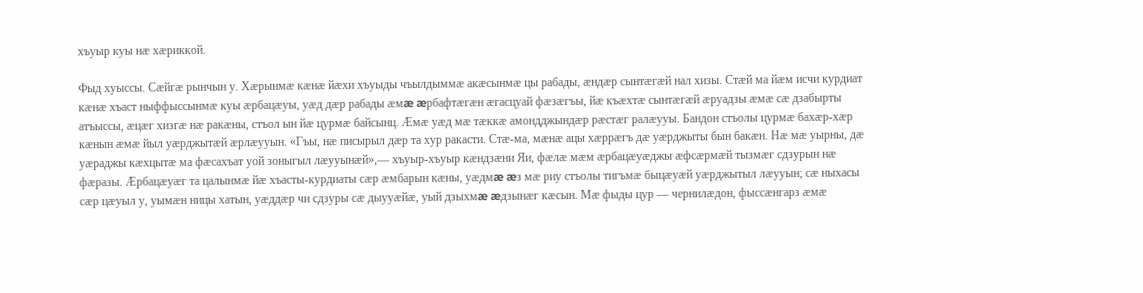хъуыр куы нæ хæриккой.

Фыд хуыссы. Сæйгæ рынчын у. Хæрынмæ кæнæ йæхи хъуыды чъылдыммæ акæсынмæ цы рабады, æндæр сынтæгæй нал хизы. Стæй ма йæм исчи курдиат кæнæ хъаст ныффыссынмæ куы æрбацæуы, уæд дæр рабады æмæ æрбафтæгæн æгасцуай фæзæгъы, йæ къæхтæ сынтæгæй æруадзы æмæ сæ дзабырты атъыссы, æцæг хизгæ нæ ракæны, стъол ын йæ цурмæ байсынц. Æмæ уæд мæ тæккæ амондджындæр рæстæг ралæууы. Бандон стъолы цурмæ бахæр-хæр кæнын æмæ йыл уæрджытæй æрлæууын. «Гъы, нæ писырыл дæр та хур ракасти. Стæ-ма, мæнæ ацы хæррæгъ дæ уæрджыты бын бакæн. Нæ мæ уырны, дæ уæраджы кæхцытæ ма фæсахъат уой зоныгыл лæууынæй»,— хъуыр-хъуыр кæндзæни Яи, фæлæ мæм æрбацæуæджы æфсæрмæй тызмæг сдзурын нæ фæразы. Æрбацæуæг та цалынмæ йæ хъасты-курдиаты сæр æмбарын кæны, уæдмæ æз мæ риу стъолы тигъмæ быцæуæй уæрджытыл лæууын; сæ ныхасы сæр цæуыл у, уымæн ницы хатын, уæддæр чи сдзуры сæ дыууæйæ, уый дзыхмæ æдзынæг кæсын. Мæ фыды цур — чернилæдон, фыссæнгарз æмæ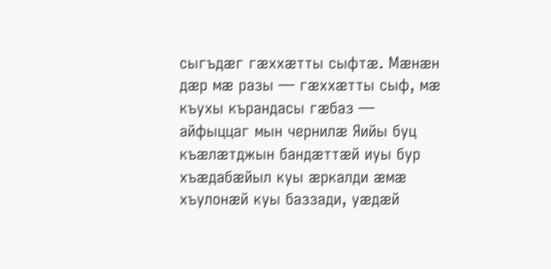сыгъдæг гæххæтты сыфтæ. Мæнæн дæр мæ разы — гæххæтты сыф, мæ къухы кърандасы гæбаз — айфыццаг мын чернилæ Яийы буц къæлæтджын бандæттæй иуы бур хъæдабæйыл куы æркалди æмæ хъулонæй куы баззади, уæдæй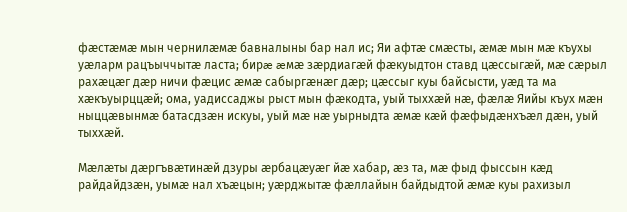фæстæмæ мын чернилæмæ бавналыны бар нал ис; Яи афтæ смæсты, æмæ мын мæ къухы уæларм рацъыччытæ ласта; бирæ æмæ зæрдиагæй фæкуыдтон ставд цæссыгæй, мæ сæрыл рахæцæг дæр ничи фæцис æмæ сабыргæнæг дæр; цæссыг куы байсысти, уæд та ма хæкъуырццæй; ома, уадиссаджы рыст мын фæкодта, уый тыххæй нæ, фæлæ Яийы къух мæн ныццæвынмæ батасдзæн искуы, уый мæ нæ уырныдта æмæ кæй фæфыдæнхъæл дæн, уый тыххæй.

Мæлæты дæргъвæтинæй дзуры æрбацæуæг йæ хабар, æз та, мæ фыд фыссын кæд райдайдзæн, уымæ нал хъæцын; уæрджытæ фæллайын байдыдтой æмæ куы рахизыл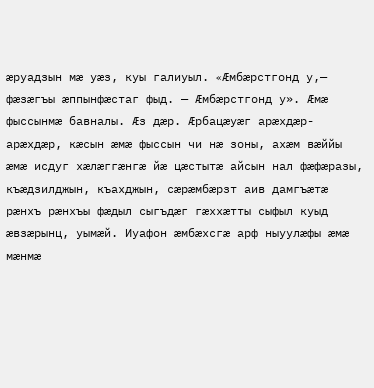æруадзын мæ уæз, куы галиуыл. «Æмбæрстгонд у,— фæзæгъы æппынфæстаг фыд. — Æмбæрстгонд у». Æмæ фыссынмæ бавналы. Æз дæр. Æрбацæуæг арæхдæр-арæхдæр, кæсын æмæ фыссын чи нæ зоны, ахæм вæййы æмæ исдуг хæлæггæнгæ йæ цæстытæ айсын нал фæфæразы, къæдзилджын, къахджын, сæрæмбæрзт аив дамгъæтæ рæнхъ рæнхъы фæдыл сыгъдæг гæххæтты сыфыл куыд æвзæрынц, уымæй. Иуафон æмбæхсгæ арф ныуулæфы æмæ мæнмæ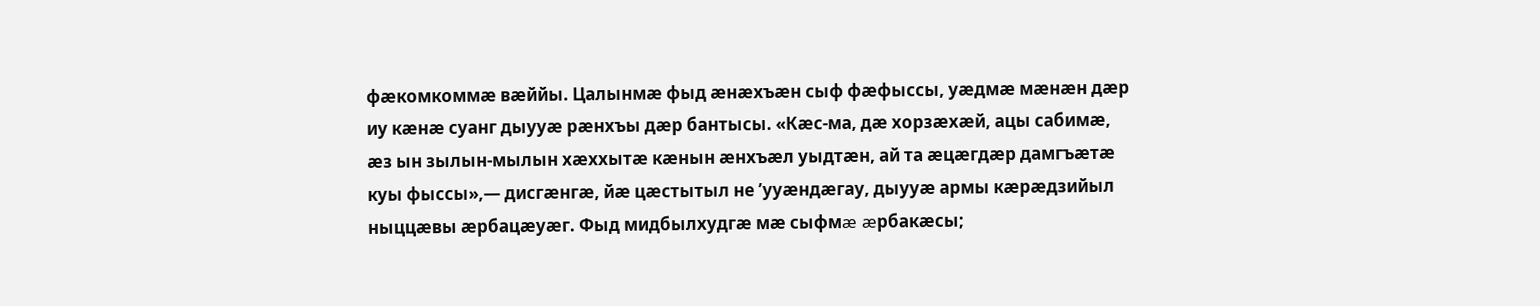фæкомкоммæ вæййы. Цалынмæ фыд æнæхъæн сыф фæфыссы, уæдмæ мæнæн дæр иу кæнæ суанг дыууæ рæнхъы дæр бантысы. «Кæс-ма, дæ хорзæхæй, ацы сабимæ, æз ын зылын-мылын хæххытæ кæнын æнхъæл уыдтæн, ай та æцæгдæр дамгъæтæ куы фыссы»,— дисгæнгæ, йæ цæстытыл не ’ууæндæгау, дыууæ армы кæрæдзийыл ныццæвы æрбацæуæг. Фыд мидбылхудгæ мæ сыфмæ æрбакæсы;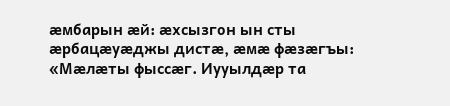æмбарын æй: æхсызгон ын сты æрбацæуæджы дистæ, æмæ фæзæгъы: «Мæлæты фыссæг. Иууылдæр та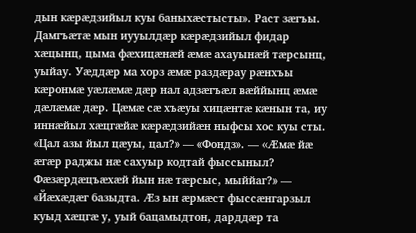дын кæрæдзийыл куы баныхæстысты». Раст зæгъы. Дамгъæтæ мын иууылдæр кæрæдзийыл фидар хæцынц, цыма фæхицæнæй æмæ ахауынæй тæрсынц, уыйау. Уæддæр ма хорз æмæ раздæрау рæнхъы кæронмæ уæлæмæ дæр нал адзæгъæл вæййынц æмæ дæлæмæ дæр. Цæмæ сæ хъæуы хицæнтæ кæнын та, иу иннæйыл хæцгæйæ кæрæдзийæн ныфсы хос куы сты. «Цал азы йыл цæуы, цал?» — «Фондз». — «Æмæ йæ æгæр раджы нæ сахуыр кодтай фыссыныл? Фæзæрдæцъæхæй йын нæ тæрсыс, мыййаг?» — «Йæхæдæг базыдта. Æз ын æрмæст фыссæнгарзыл куыд хæцгæ у, уый бацамыдтон, дарддæр та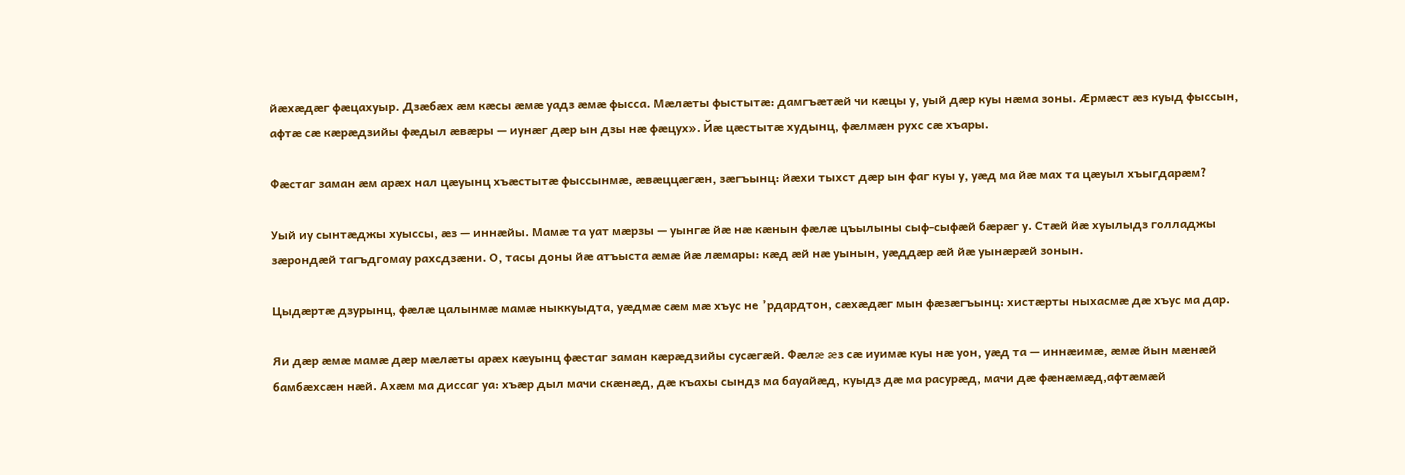йæхæдæг фæцахуыр. Дзæбæх æм кæсы æмæ уадз æмæ фысса. Мæлæты фыстытæ: дамгъæтæй чи кæцы у, уый дæр куы нæма зоны. Æрмæст æз куыд фыссын, афтæ сæ кæрæдзийы фæдыл æвæры — иунæг дæр ын дзы нæ фæцух». Йæ цæстытæ худынц, фæлмæн рухс сæ хъары.

Фæстаг заман æм арæх нал цæуынц хъæстытæ фыссынмæ, æвæццæгæн, зæгъынц: йæхи тыхст дæр ын фаг куы у, уæд ма йæ мах та цæуыл хъыгдарæм?

Уый иу сынтæджы хуыссы, æз — иннæйы. Мамæ та уат мæрзы — уынгæ йæ нæ кæнын фæлæ цъылыны сыф-сыфæй бæрæг у. Стæй йæ хуылыдз голладжы зæрондæй тагъдгомау рахсдзæни. О, тасы доны йæ атъыста æмæ йæ лæмары: кæд æй нæ уынын, уæддæр æй йæ уынæрæй зонын.

Цыдæртæ дзурынц, фæлæ цалынмæ мамæ ныккуыдта, уæдмæ сæм мæ хъус не ’рдардтон, сæхæдæг мын фæзæгъынц: хистæрты ныхасмæ дæ хъус ма дар.

Яи дæр æмæ мамæ дæр мæлæты арæх кæуынц фæстаг заман кæрæдзийы сусæгæй. Фæлæ æз сæ иуимæ куы нæ уон, уæд та — иннæимæ, æмæ йын мæнæй бамбæхсæн нæй. Ахæм ма диссаг уа: хъæр дыл мачи скæнæд, дæ къахы сындз ма бауайæд, куыдз дæ ма расурæд, мачи дæ фæнæмæд,афтæмæй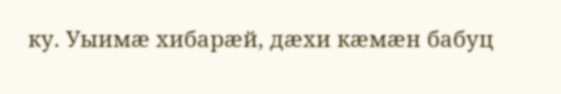ку. Уыимæ хибарæй, дæхи кæмæн бабуц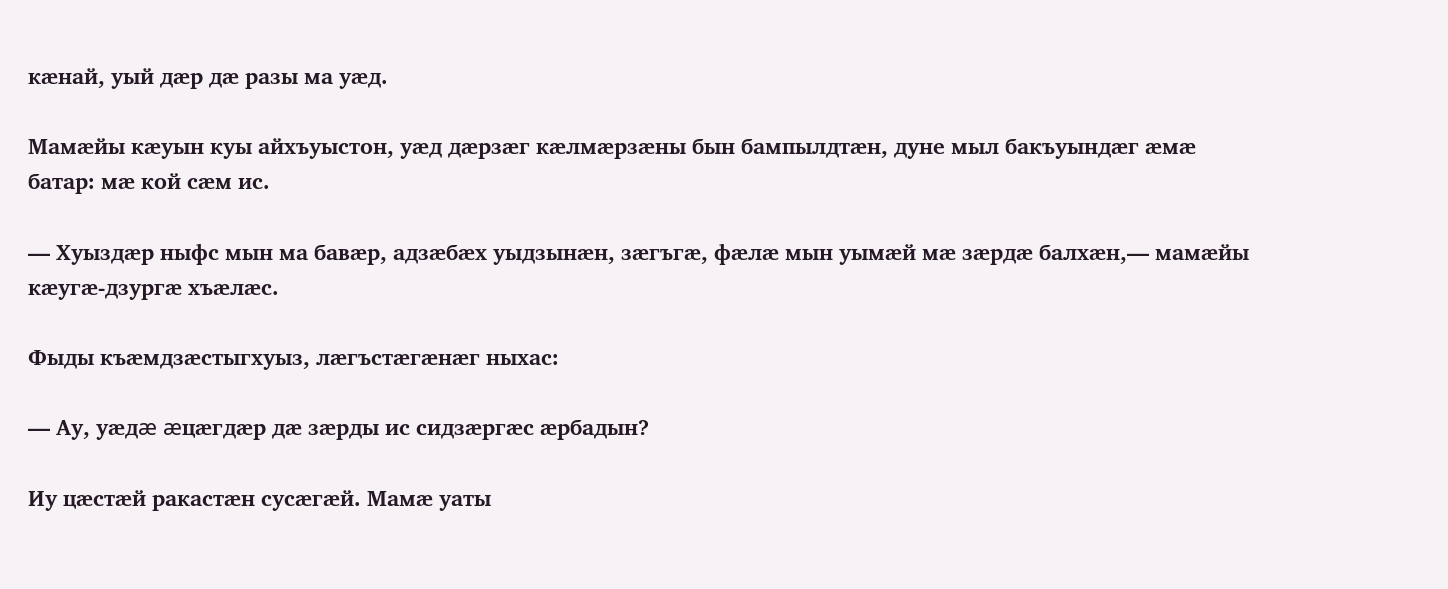кæнай, уый дæр дæ разы ма уæд.

Мамæйы кæуын куы айхъуыстон, уæд дæрзæг кæлмæрзæны бын бампылдтæн, дуне мыл бакъуындæг æмæ батар: мæ кой сæм ис.

— Хуыздæр ныфс мын ма бавæр, адзæбæх уыдзынæн, зæгъгæ, фæлæ мын уымæй мæ зæрдæ балхæн,— мамæйы кæугæ-дзургæ хъæлæс.

Фыды къæмдзæстыгхуыз, лæгъстæгæнæг ныхас:

— Ау, уæдæ æцæгдæр дæ зæрды ис сидзæргæс æрбадын?

Иу цæстæй ракастæн сусæгæй. Мамæ уаты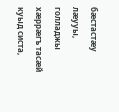бæстастæу лæууы, голладжы хæррæгъ тасæй куыд систа,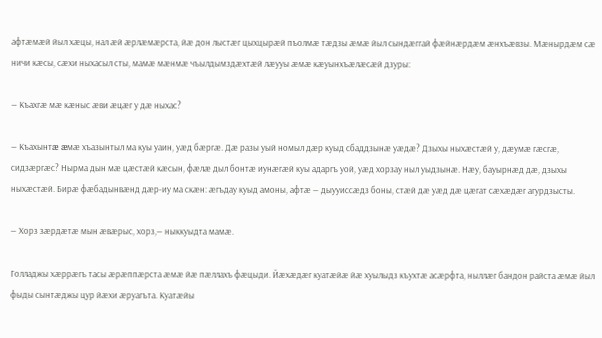афтæмæй йыл хæцы, нал æй æрлæмæрста, йæ дон лыстæг цыхцырæй пъолмæ тæдзы æмæ йыл сындæггай фæйнæрдæм æнхъæвзы. Мæнырдæм сæ ничи кæсы, сæхи ныхасыл сты, мамæ мæнмæ чъылдымздæхтæй лæууы æмæ кæуынхъæлæсæй дзуры:

— Къахгæ мæ кæныс æви æцæг у дæ ныхас?

— Къахынтæ æмæ хъазынтыл ма куы уаин, уæд бæргæ. Дæ разы уый номыл дæр куыд сбаддзынæ уæдæ? Дзыхы ныхæстæй у, дæумæ гæсгæ, сидзæргæс? Нырма дын мæ цæстæй кæсын, фæлæ дыл бонтæ иунæгæй куы адаргъ уой, уæд хорзау ныл уыдзынæ. Нæу, бауырнæд дæ, дзыхы ныхæстæй. Бирæ фæбадынвæнд дæр-иу ма скæн: æгъдау куыд амоны, афтæ — дыууиссæдз боны, стæй дæ уæд дæ цæгат сæхæдæг агурдзысты.

— Хорз зæрдæтæ мын æвæрыс, хорз,— ныккуыдта мамæ.

Голладжы хæррæгъ тасы æрæппæрста æмæ йæ пæллахъ фæцыди. Йæхæдæг куатæйæ йæ хуылыдз къухтæ асæрфта, ныллæг бандон райста æмæ йыл фыды сынтæджы цур йæхи æруагъта. Куатæйы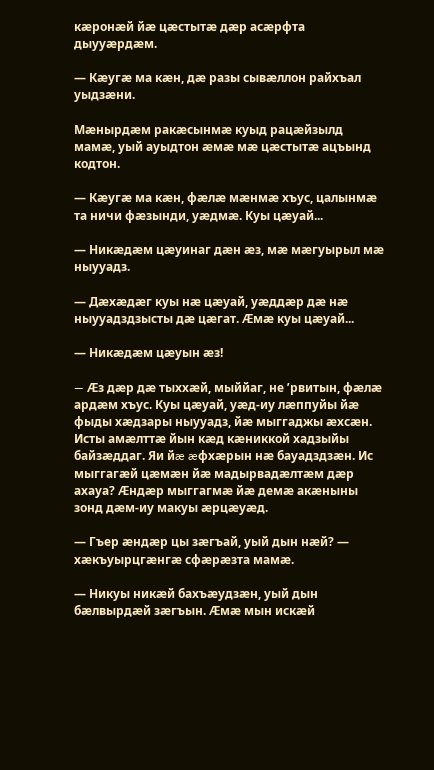кæронæй йæ цæстытæ дæр асæрфта дыууæрдæм.

— Кæугæ ма кæн, дæ разы сывæллон райхъал уыдзæни.

Мæнырдæм ракæсынмæ куыд рацæйзылд мамæ, уый ауыдтон æмæ мæ цæстытæ ацъынд кодтон.

— Кæугæ ма кæн, фæлæ мæнмæ хъус, цалынмæ та ничи фæзынди, уæдмæ. Куы цæуай...

— Никæдæм цæуинаг дæн æз, мæ мæгуырыл мæ ныууадз.

— Дæхæдæг куы нæ цæуай, уæддæр дæ нæ ныууадздзысты дæ цæгат. Æмæ куы цæуай...

— Никæдæм цæуын æз!

— Æз дæр дæ тыххæй, мыййаг, не ’рвитын, фæлæ ардæм хъус. Куы цæуай, уæд-иу лæппуйы йæ фыды хæдзары ныууадз, йæ мыггаджы æхсæн. Исты амæлттæ йын кæд кæниккой хадзыйы байзæддаг. Яи йæ æфхæрын нæ бауадздзæн. Ис мыггагæй цæмæн йæ мадырвадæлтæм дæр ахауа? Æндæр мыггагмæ йæ демæ акæныны зонд дæм-иу макуы æрцæуæд.

— Гъер æндæр цы зæгъай, уый дын нæй? — хæкъуырцгæнгæ сфæрæзта мамæ.

— Никуы никæй бахъæудзæн, уый дын бæлвырдæй зæгъын. Æмæ мын искæй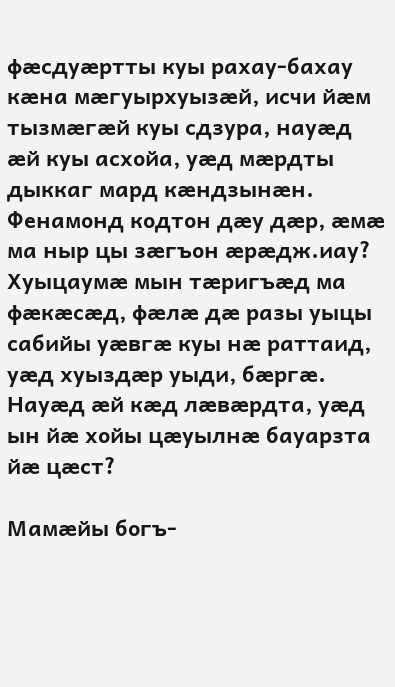фæсдуæртты куы рахау-бахау кæна мæгуырхуызæй, исчи йæм тызмæгæй куы сдзура, науæд æй куы асхойа, уæд мæрдты дыккаг мард кæндзынæн. Фенамонд кодтон дæу дæр, æмæ ма ныр цы зæгъон æрæдж.иау? Хуыцаумæ мын тæригъæд ма фæкæсæд, фæлæ дæ разы уыцы сабийы уæвгæ куы нæ раттаид, уæд хуыздæр уыди, бæргæ. Науæд æй кæд лæвæрдта, уæд ын йæ хойы цæуылнæ бауарзта йæ цæст?

Мамæйы богъ-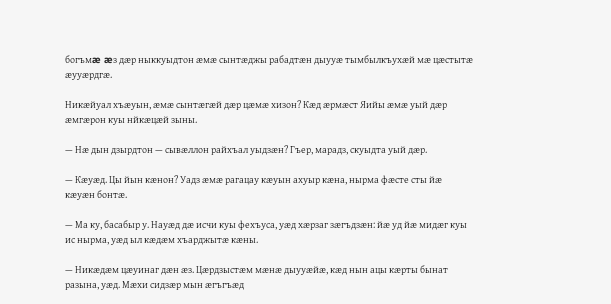богъмæ æз дæр ныккуыдтон æмæ сынтæджы рабадтæн дыууæ тымбылкъухæй мæ цæстытæ æууæрдгæ.

Никæйуал хъæуын, æмæ сынтæгæй дæр цæмæ хизон? Кæд æрмæст Яийы æмæ уый дæр æмгæрон куы нйкæцæй зыны.

— Нæ дын дзырдтон — сывæллон райхъал уыдзæн? Гъер, марадз, скуыдта уый дæр.

— Кæуæд. Цы йын кæнон? Уадз æмæ рагацау кæуын ахуыр кæна, нырма фæсте сты йæ кæуæн бонтæ.

— Ма ку, басабыр у. Науæд дæ исчи куы фехъуса, уæд хæрзаг зæгъдзæн: йæ уд йæ мидæг куы ис нырма, уæд ыл кæдæм хъарджытæ кæны.

— Никæдæм цæуинаг дæн æз. Цæрдзыстæм мæнæ дыууæйæ, кæд нын ацы кæрты бынат разына, уæд. Мæхи сидзæр мын æгъгъæд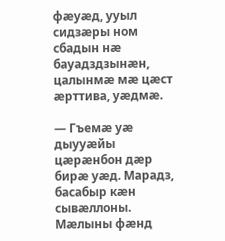фæуæд, ууыл сидзæры ном сбадын нæ бауадздзынæн, цалынмæ мæ цæст æрттива, уæдмæ.

— Гъемæ уæ дыууæйы цæрæнбон дæр бирæ уæд. Марадз, басабыр кæн сывæллоны. Мæлыны фæнд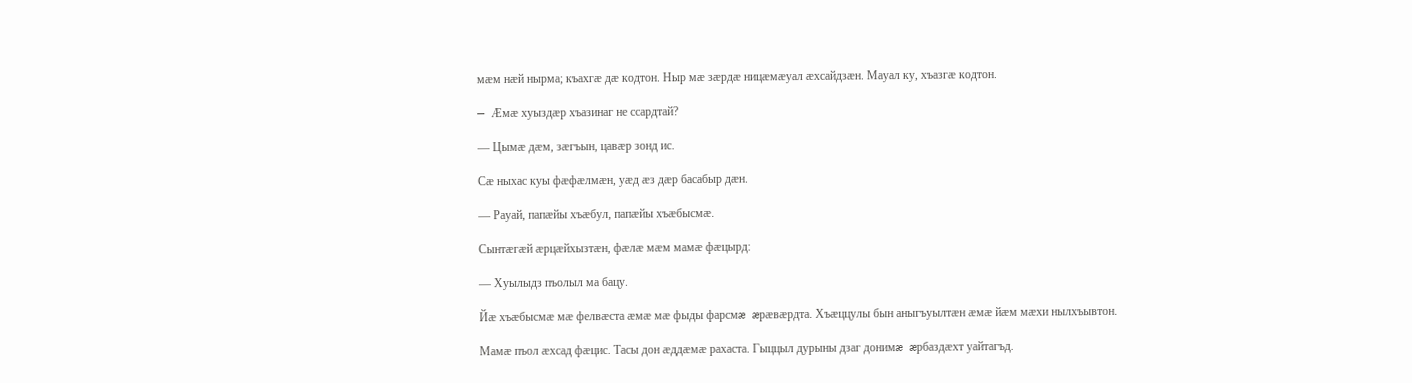мæм нæй нырма; къахгæ дæ кодтон. Ныр мæ зæрдæ ницæмæуал æхсайдзæн. Мауал ку, хъазгæ кодтон.

— Æмæ хуыздæр хъазинаг не ссардтай?

— Цымæ дæм, зæгъын, цавæр зонд ис.

Сæ ныхас куы фæфæлмæн, уæд æз дæр басабыр дæн.

— Рауай, папæйы хъæбул, папæйы хъæбысмæ.

Сынтæгæй æрцæйхызтæн, фæлæ мæм мамæ фæцырд:

— Хуылыдз пъолыл ма бацу.

Йæ хъæбысмæ мæ фелвæста æмæ мæ фыды фарсмæ æрæвæрдта. Хъæццулы бын аныгъуылтæн æмæ йæм мæхи нылхъывтон.

Мамæ пъол æхсад фæцис. Тасы дон æддæмæ рахаста. Гыццыл дурыны дзаг донимæ æрбаздæхт уайтагъд.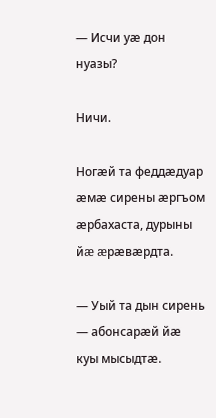— Исчи уæ дон нуазы?

Ничи.

Ногæй та феддæдуар æмæ сирены æргъом æрбахаста, дурыны йæ æрæвæрдта.

— Уый та дын сирень — абонсарæй йæ куы мысыдтæ.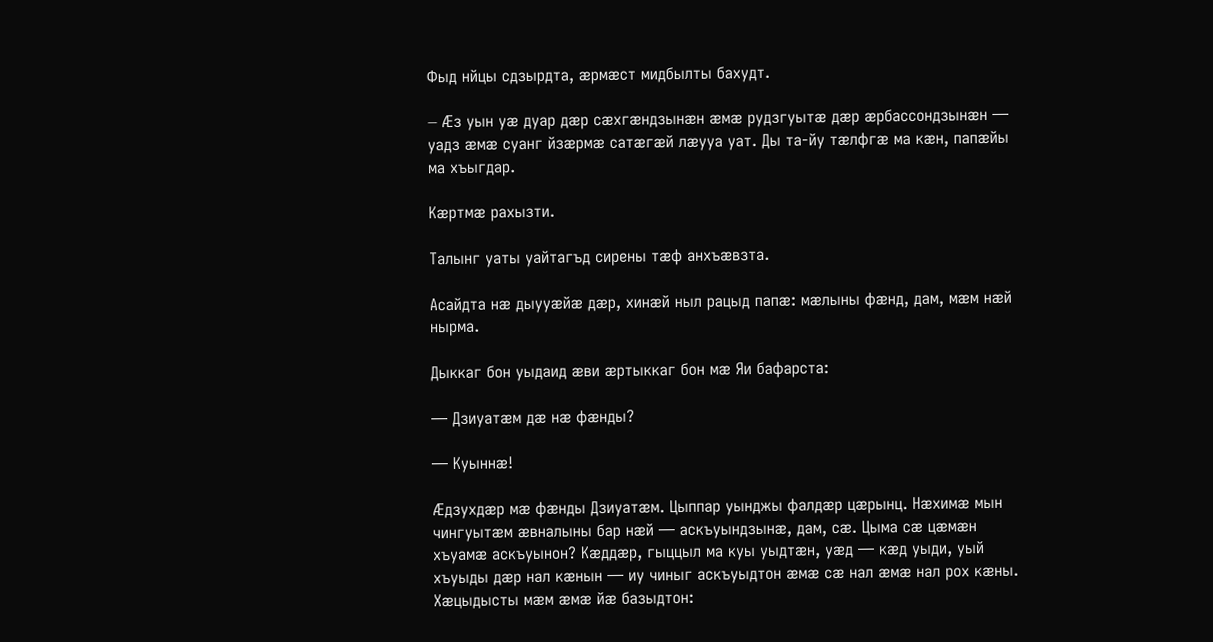Фыд нйцы сдзырдта, æрмæст мидбылты бахудт.

— Æз уын уæ дуар дæр сæхгæндзынæн æмæ рудзгуытæ дæр æрбассондзынæн — уадз æмæ суанг йзæрмæ сатæгæй лæууа уат. Ды та-йу тæлфгæ ма кæн, папæйы ма хъыгдар.

Кæртмæ рахызти.

Талынг уаты уайтагъд сирены тæф анхъæвзта.

Асайдта нæ дыууæйæ дæр, хинæй ныл рацыд папæ: мæлыны фæнд, дам, мæм нæй нырма.

Дыккаг бон уыдаид æви æртыккаг бон мæ Яи бафарста:

— Дзиуатæм дæ нæ фæнды?

— Куыннæ!

Æдзухдæр мæ фæнды Дзиуатæм. Цыппар уынджы фалдæр цæрынц. Нæхимæ мын чингуытæм æвналыны бар нæй — аскъуындзынæ, дам, сæ. Цыма сæ цæмæн хъуамæ аскъуынон? Кæддæр, гыццыл ма куы уыдтæн, уæд — кæд уыди, уый хъуыды дæр нал кæнын — иу чиныг аскъуыдтон æмæ сæ нал æмæ нал рох кæны. Хæцыдысты мæм æмæ йæ базыдтон: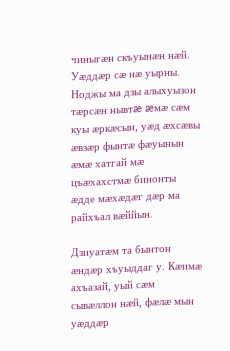чиныгæн скъуынæн нæй. Уæддæр сæ нæ уырны. Ноджы ма дзы алыхуызон тæрсæн нывтæ æмæ сæм куы æркæсын, уæд æхсæвы æвзæр фынтæ фæуынын æмæ хатгай мæ цъæхахстмæ бинонты æдде мæхæдæг дæр ма райхъал вæййын.

Дзиуатæм та бынтон æндæр хъуыддаг у. Кæимæ ахъазай, уый сæм сывæллон нæй, фæлæ мын уæддæр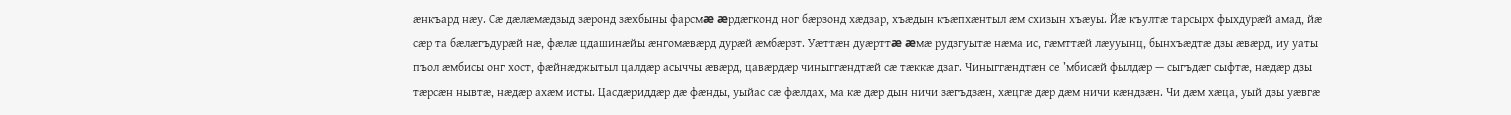æнкъард нæу. Сæ дæлæмæдзыд зæронд зæхбыны фарсмæ æрдæгконд ног бæрзонд хæдзар, хъæдын къæпхæнтыл æм схизын хъæуы. Йæ къултæ тарсырх фыхдурæй амад, йæ сæр та бæлæгъдурæй нæ, фæлæ цдашинæйы æнгомæвæрд дурæй æмбæрзт. Уæттæн дуæрттæ æмæ рудзгуытæ нæма ис, гæмттæй лæууынц, бынхъæдтæ дзы æвæрд, иу уаты пъол æмбисы онг хост, фæйнæджытыл цалдæр асыччы æвæрд, цавæрдæр чиныггæндтæй сæ тæккæ дзаг. Чиныггæндтæн се ’мбисæй фылдæр — сыгъдæг сыфтæ, нæдæр дзы тæрсæн нывтæ, нæдæр ахæм исты. Цасдæриддæр дæ фæнды, уыйас сæ фæлдах, ма кæ дæр дын ничи зæгъдзæн, хæцгæ дæр дæм ничи кæндзæн. Чи дæм хæца, уый дзы уæвгæ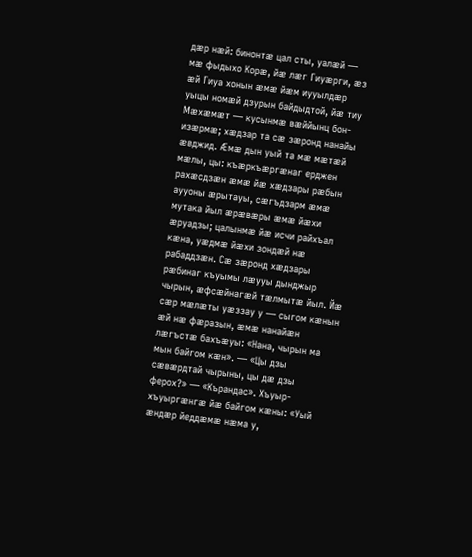дæр нæй: бинонтæ цал сты, уалæй — мæ фыдыхо Корæ, йæ лæг Гиуæрги, æз æй Гиуа хонын æмæ йæм иууылдæр уыцы номæй дзурын байдыдтой, йæ тиу Мæхæмæт — кусынмæ вæййынц бон-изæрмæ; хæдзар та сæ зæронд нанайы æвджид. Æмæ дын уый та мæ мæтæй мæлы, цы: къæркъæргæнаг ерджен рахæсдзæн æмæ йæ хæдзары рæбын аууоны æрытауы, сæгъдзарм æмæ мутака йыл æрæвæры æмæ йæхи æруадзы; цалынмæ йæ исчи райхъал кæна, уæдмæ йæхи зондæй нæ рабаддзæн. Сæ зæронд хæдзары рæбинаг къуымы лæууы дынджыр чырын, æфсæйнагæй тæлмытæ йыл. Йæ сæр мæлæты уæззау у — сыгом кæнын æй нæ фæразын, æмæ нанайæн лæгъстæ бахъæуы: «Нана, чырын ма мын байгом кæн». — «Цы дзы сæвæрдтай чырыны, цы дæ дзы ферох?» — «Кърандас». Хъуыр-хъуыргæнгæ йæ байгом кæны: «Уый æндæр йеддæмæ нæма у,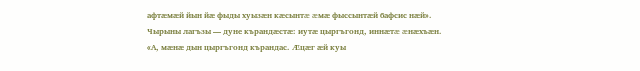афтæмæй йын йæ фыды хуызæн кæсынтæ æмæ фыссынтæй бафсис нæй». Чырыны лагъзы — дуне кърандæстæ: иутæ цыргъгонд, иннæтæ æнæхъæн. «А, мæнæ дын цыргъгонд кърандас. Æцæг æй куы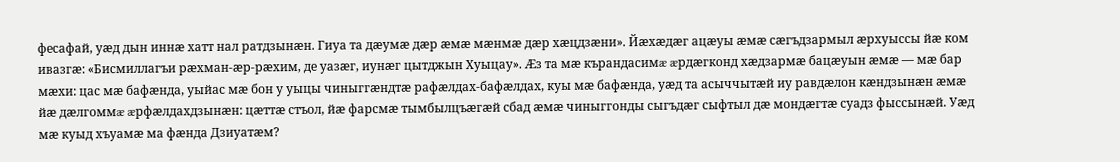фесафай, уæд дын иннæ хатт нал ратдзынæн. Гиуа та дæумæ дæр æмæ мæнмæ дæр хæцдзæни». Йæхæдæг ацæуы æмæ сæгъдзармыл æрхуыссы йæ ком ивазгæ: «Бисмиллагъи рæхман-æр-рæхим, де уазæг, иунæг цытджын Хуыцау». Æз та мæ кърандасимæ æрдæгконд хæдзармæ бацæуын æмæ — мæ бар мæхи: цас мæ бафæнда, уыйас мæ бон у уыцы чиныггæндтæ рафæлдах-бафæлдах, куы мæ бафæнда, уæд та асыччытæй иу равдæлон кæндзынæн æмæ йæ дæлгоммæ æрфæлдахдзынæн: цæттæ стъол, йæ фарсмæ тымбылцъæгæй сбад æмæ чиныггонды сыгъдæг сыфтыл дæ мондæгтæ суадз фыссынæй. Уæд мæ куыд хъуамæ ма фæнда Дзиуатæм?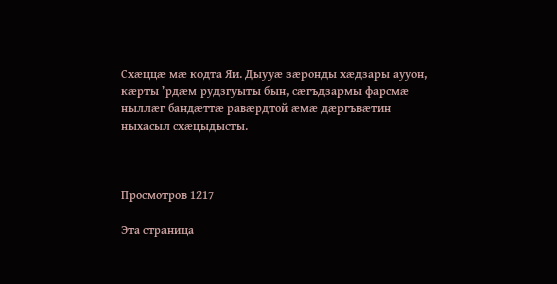Схæццæ мæ кодта Яи. Дыууæ зæронды хæдзары аууон, кæрты ’рдæм рудзгуыты бын, сæгъдзармы фарсмæ ныллæг бандæттæ равæрдтой æмæ дæргъвæтин ныхасыл схæцыдысты.



Просмотров 1217

Эта страница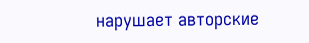нарушает авторские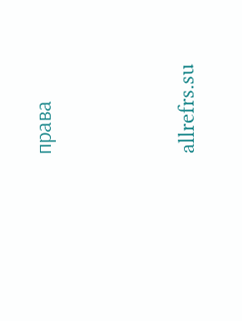права




allrefrs.su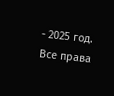- 2025 год. Все права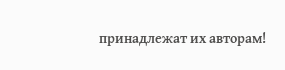принадлежат их авторам!